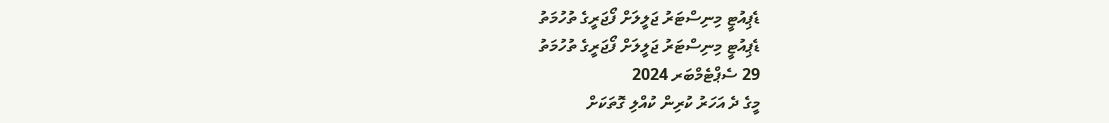ޑެޕިއުޓީ މިނިސްޓަރު ޖަލީލަށް ފޯޖަރީގެ ތުހުމަތު
ޑެޕިއުޓީ މިނިސްޓަރު ޖަލީލަށް ފޯޖަރީގެ ތުހުމަތު
29 ސެޕްޓެމްބަރ 2024
މީގެ ދެ އަހަރު ކުރިން ކުއްލި ގޮތަކަށް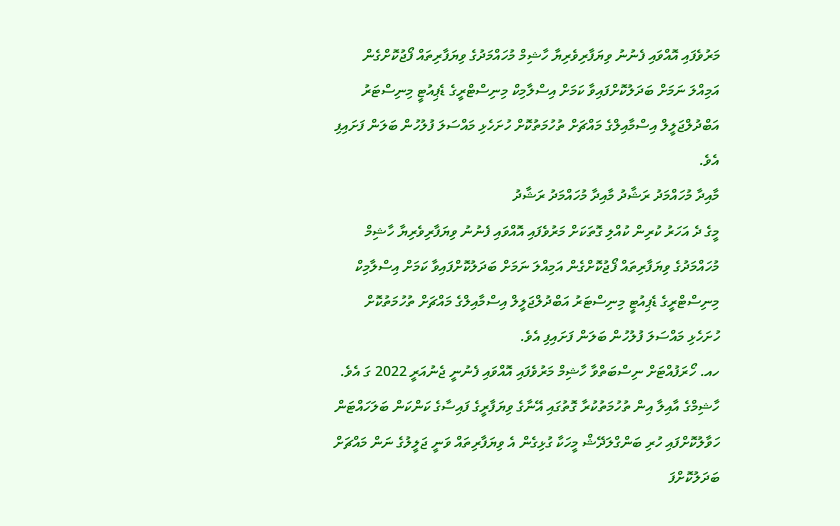މަރުވެފައި އޮއްވައި ފެނުނު ވިޔަފާރިވެރިޔާ ހާޝިމް މުހައްމަދުގެ ވިޔަފާރިތައް ފޯޖުކޮށްގެން އަމިއްލަ ނަމަށް ބަދަލުކޮށްފައިވާ ކަމަށް އިސްލާމިކް މިނިސްޓްރީގެ ޑެޕިއުޓީ މިނިސްޓަރު އަބްދުލްޖަލީލް އިސްމާއިލްގެ މައްޗަށް ތުހުމަތުކޮށް ހުށަހެޅި މައްސަލަ ފުލުހުން ބަލަން ފަށައިފި އެވެ.
މާއިދާ މުހައްމަދު ރަޝާދު މާއިދާ މުހައްމަދު ރަޝާދު
މީގެ ދެ އަހަރު ކުރިން ކުއްލި ގޮތަކަށް މަރުވެފައި އޮއްވައި ފެނުނު ވިޔަފާރިވެރިޔާ ހާޝިމް މުހައްމަދުގެ ވިޔަފާރިތައް ފޯޖުކޮށްގެން އަމިއްލަ ނަމަށް ބަދަލުކޮށްފައިވާ ކަމަށް އިސްލާމިކް މިނިސްޓްރީގެ ޑެޕިއުޓީ މިނިސްޓަރު އަބްދުލްޖަލީލް އިސްމާއިލްގެ މައްޗަށް ތުހުމަތުކޮށް ހުށަހެޅި މައްސަލަ ފުލުހުން ބަލަން ފަށައިފި އެވެ.
ހއ. ހޯރަފުއްޓަށް ނިސްބަތްވާ ހާޝިމް މަރުވެފައި އޮއްވައި ފެނުނީ ޖެނުއަރީ 2022 ގަ އެވެ.
ހާޝިމްގެ އާއިލާ އިން ތުހުމަތުކުރާ ގޮތުގައި އޭނާގެ ވިޔަފާރީގެ ފައިސާގެ ކަންކަން ބަލަހައްޓަން ހަވާލުކޮށްފައި ހުރި ބަންގްލަދޭޝް މީހަކާ ގުޅިގެން އެ ވިޔަފާރިތައް ވަނީ ޖަލީލުގެ ނަން މައްޗަށް ބަދަލުކޮށްފަ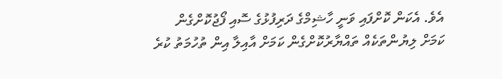އެވެ. އެކަން ކޮށްފައި ވަނީ ހާޝިމްގެ ދަރިފުޅުގެ ސޮއި ފޯޖުކޮށްގެން ކަމަށް ލިޔުންތަކެއް ތައްޔާރުކޮށްގެން ކަމަށް އާއިލާ އިން ތުހުމަތު ކުރެ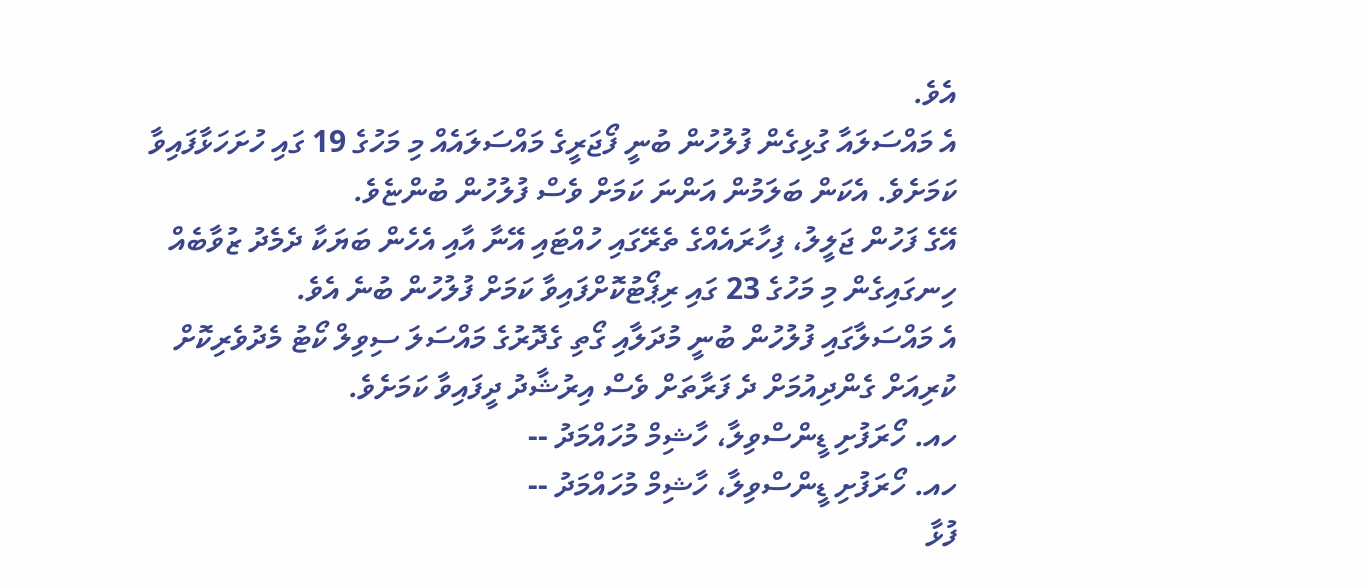އެވެ.
އެ މައްސަލައާ ގުޅިގެން ފުލުހުން ބުނީ ފޯޖަރީގެ މައްސަލައެއް މި މަހުގެ 19 ގައި ހުށަހަޅާފައިވާ ކަމަށެވެ. އެކަން ބަލަމުން އަންނަ ކަމަށް ވެސް ފުލުހުން ބުންޏެވެ.
އޭގެ ފަހުން ޖަލީލު، ފިހާރައެއްގެ ތެރޭގައި ހުއްޓައި އޭނާ އާއި އެހެން ބަޔަކާ ދެމެދު ޒުވާބެއް ހިނގައިގެން މި މަހުގެ 23 ގައި ރިޕޯޓުކޮށްފައިވާ ކަމަށް ފުލުހުން ބުނެ އެވެ.
އެ މައްސަލާގައި ފުލުހުން ބުނީ މުދަލާއި ގޯތި ގެދޮރުގެ މައްސަލަ ސިވިލް ކޯޓު މެދުވެރިކޮށް ކުރިއަށް ގެންދިއުމަށް ދެ ފަރާތަށް ވެސް އިރުޝާދު ދީފައިވާ ކަމަށެވެ.
ހއ. ހޯރަފުށި ޑީންސްވިލާ، ހާޝިމް މުހައްމަދު --
ހއ. ހޯރަފުށި ޑީންސްވިލާ، ހާޝިމް މުހައްމަދު --
ފުޅާ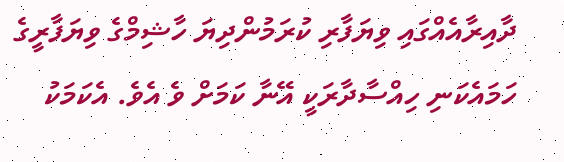ދާއިރާއެއްގައި ވިޔަފާރި ކުރަމުންދިޔަ ހާޝިމްގެ ވިޔަފާރީގެ ހަމައެކަނި ހިއްސާދާރަކީ އޭނާ ކަމަށް ވެ އެވެ. އެކަމަކު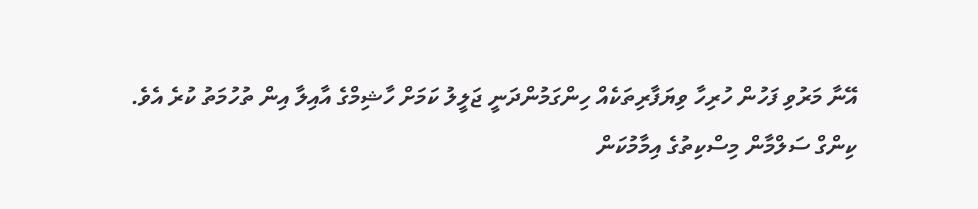އޭނާ މަރުވި ފަހުން ހުރިހާ ވިޔަފާރިތަކެއް ހިންގަމުންދަނީ ޖަލީލު ކަމަށް ހާޝިމްގެ އާއިލާ އިން ތުހުމަތު ކުރެ އެވެ.
ކިންގް ސަލްމާން މިސްކިތުގެ އިމާމުކަން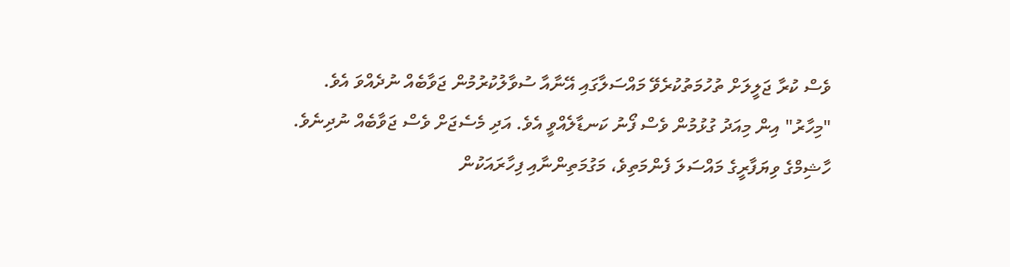ވެސް ކުރާ ޖަލީލަށް ތުހުމަތުކުރެވޭ މައްސަލާގައި އޭނާއާ ސުވާލުކުރުމުން ޖަވާބެއް ނުދެއްވަ އެވެ.
"މިހާރު" އިން މިއަދު ގުޅުމުން ވެސް ފޯނު ކަނޑާލެއްވީ އެވެ. އަދި މެސެޖަށް ވެސް ޖަވާބެއް ނުދިނެވެ.
ހާޝިމްގެ ވިޔަފާރީގެ މައްސަލަ ފެންމަތިވެ، މަގުމަތިންނާއި ފިހާރައަކުން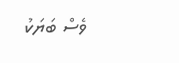ވެސް ބަޔަކު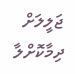ޖަލީލަށް ދިމާކޮށްލާ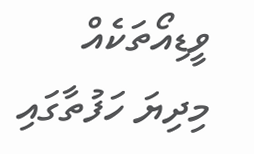ވީޑިއޯތަކެއް މިދިޔަ ހަފުތާގައި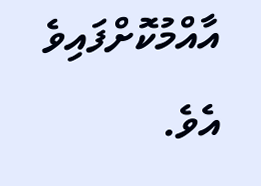އާއްމުކޮށްފައިވެ އެވެ.